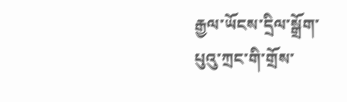རྒྱལ་ཡོངས་དྲིལ་སྒྲོག་པུའུ་ཀྲང་གི་གྲོས་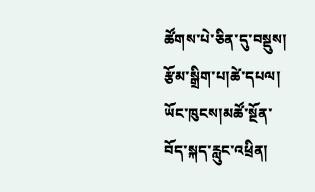ཚོགས་པེ་ཅིན་དུ་བསྡུས།
རྩོམ་སྒྲིག་པ།ཚེ་དཔལ། ཡོང་ཁུངས།མཚོ་སྔོན་བོད་སྐད་རླུང་འཕྲིན།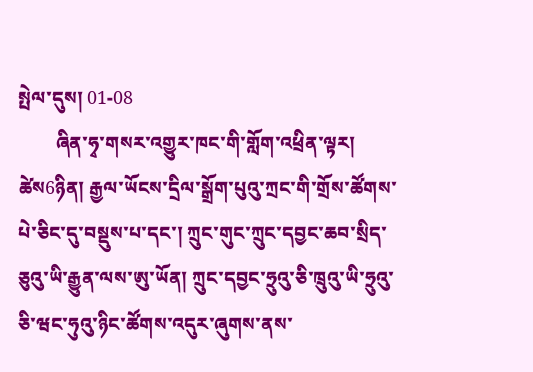སྤེལ་དུས། 01-08
        ཞིན་ཧྭ་གསར་འགྱུར་ཁང་གི་གློག་འཕྲིན་ལྟར།  ཚེས6ཉིན། རྒྱལ་ཡོངས་དྲིལ་སྒྲོག་པུའུ་ཀྲང་གི་གྲོས་ཚོགས་པེ་ཅིང་དུ་བསྡུས་པ་དང་། ཀྲུང་གུང་ཀྲུང་དབྱང་ཆབ་སྲིད་ཅུའུ་ཡི་རྒྱུན་ལས་ཨུ་ཡོན། ཀྲུང་དབྱང་ཧྲུའུ་ཅི་ཁྲུའུ་ཡི་ཧྲུའུ་ཅི་ཝང་ཧུའུ་ཉིང་ཚོགས་འདུར་ཞུགས་ནས་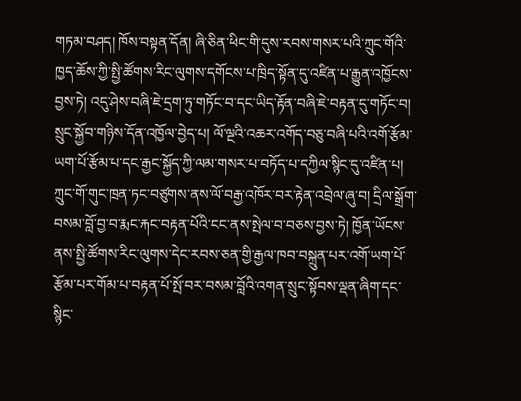གཏམ་བཤད། ཁོས་བསྟན་དོན། ཞི་ཅིན་ཕིང་གི་དུས་རབས་གསར་པའི་ཀྲུང་གོའི་ཁྱད་ཆོས་ཀྱི་སྤྱི་ཚོགས་རིང་ལུགས་དགོངས་པ་ཁྲིད་སྟོན་དུ་འཛིན་པ་རྒྱུན་འཁྱོངས་བྱས་ཏེ། འདུ་ཤེས་བཞི་ཇེ་དྲག་ཏུ་གཏོང་བ་དང་ཡིད་རྟོན་བཞི་ཇེ་བརྟན་དུ་གཏོང་བ། སྲུང་སྐྱོབ་གཉིས་དོན་འཁྱོལ་བྱེད་པ། ལོ་ལྔའི་འཆར་འགོད་བཅུ་བཞི་པའི་འགོ་རྩོམ་ཡག་པོ་རྩོམ་པ་དང་རྒྱང་སྐྱོད་ཀྱི་ལམ་གསར་པ་བཏོད་པ་དཀྱིལ་སྙིང་དུ་འཛིན་པ། ཀྲུང་གོ་གུང་ཁྲན་ཏང་བཙུགས་ནས་ལོ་བརྒྱ་འཁོར་བར་རྟེན་འབྲེལ་ཞུ་བ། དྲིལ་སྒྲོག་བསམ་བློ་བྱ་བ་རྨང་རྐང་བརྟན་པོའི་ངང་ནས་སྤེལ་བ་བཅས་བྱས་ཏེ། ཁྱོན་ཡོངས་ནས་སྤྱི་ཚོགས་རིང་ལུགས་དེང་རབས་ཅན་གྱི་རྒྱལ་ཁབ་བསྐྲུན་པར་འགོ་ཡག་པོ་རྩོམ་པར་གོམ་པ་བརྟན་པོ་སྤོ་བར་བསམ་བློའི་འགན་སྲུང་སྟོབས་ལྡན་ཞིག་དང་སྙིང་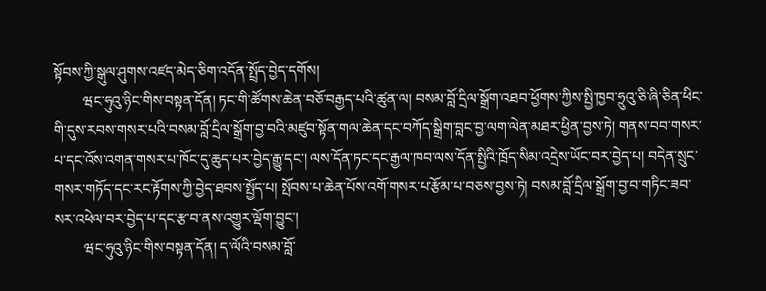སྟོབས་ཀྱི་སྒུལ་ཤུགས་འཛད་མེད་ཅིག་འདོན་སྤྲོད་བྱེད་དགོས།
        ཝང་ཧུའུ་ཉིང་གིས་བསྟན་དོན། ཏང་གི་ཚོགས་ཆེན་བཅོ་བརྒྱད་པའི་ཚུན་ལ། བསམ་བློ་དྲིལ་སྒྲོག་འཐབ་ཕྱོགས་ཀྱིས་སྤྱི་ཁྱབ་ཧྲུའུ་ཅི་ཞི་ཅིན་ཕིང་གི་དུས་རབས་གསར་པའི་བསམ་བློ་དྲིལ་སྒྲོག་བྱ་བའི་མཛུབ་སྟོན་གལ་ཆེན་དང་བཀོད་སྒྲིག་བླང་བྱ་ལག་ལེན་མཐར་ཕྱིན་བྱས་ཏེ། གནས་བབ་གསར་པ་དང་འོས་འགན་གསར་པ་ཁོང་དུ་ཆུད་པར་བྱེད་རྒྱུ་དང་། ལས་དོན་ཏང་དང་རྒྱལ་ཁབ་ལས་དོན་སྤྱིའི་ཁྲོད་སིམ་འདྲེས་ཡོང་བར་བྱེད་པ། བདེན་སྲུང་གསར་གཏོད་དང་རང་རྟོགས་ཀྱི་བྱེད་ཐབས་སྤྱོད་པ། སྤོབས་པ་ཆེན་པོས་འགོ་གསར་པ་རྩོམ་པ་བཅས་བྱས་ཏེ། བསམ་བློ་དྲིལ་སྒྲོག་བྱ་བ་གཏིང་ཟབ་སར་འཕེལ་བར་བྱེད་པ་དང་རྩ་བ་ནས་འགྱུར་ལྡོག་བྱུང་།
        ཝང་ཧུའུ་ཉིང་གིས་བསྟན་དོན། ད་ལོའི་བསམ་བློ་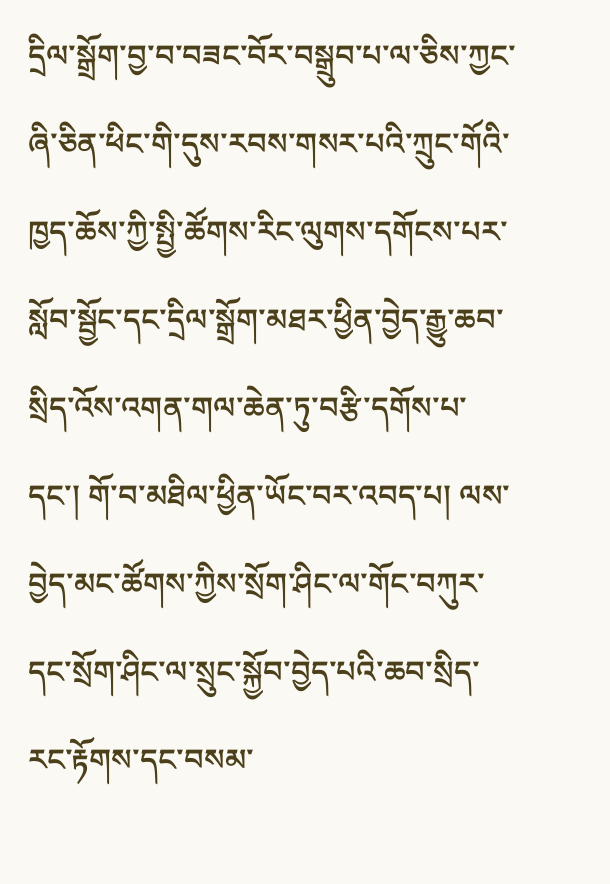དྲིལ་སྒྲོག་བྱ་བ་བཟང་བོར་བསྒྲུབ་པ་ལ་ཅིས་ཀྱང་ཞི་ཅིན་ཕིང་གི་དུས་རབས་གསར་པའི་ཀྲུང་གོའི་ཁྱད་ཆོས་ཀྱི་སྤྱི་ཚོགས་རིང་ལུགས་དགོངས་པར་སློབ་སྦྱོང་དང་དྲིལ་སྒྲོག་མཐར་ཕྱིན་བྱེད་རྒྱུ་ཆབ་སྲིད་འོས་འགན་གལ་ཆེན་ཏུ་བརྩི་དགོས་པ་དང་། གོ་བ་མཐིལ་ཕྱིན་ཡོང་བར་འབད་པ། ལས་བྱེད་མང་ཚོགས་ཀྱིས་སྲོག་ཤིང་ལ་གོང་བཀུར་དང་སྲོག་ཤིང་ལ་སྲུང་སྐྱོབ་བྱེད་པའི་ཆབ་སྲིད་རང་རྟོགས་དང་བསམ་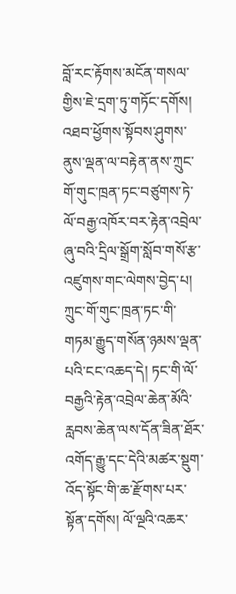བློ་རང་རྟོགས་མངོན་གསལ་གྱིས་ཇེ་དྲག་ཏུ་གཏོང་དགོས། འཐབ་ཕྱོགས་སྟོབས་ཤུགས་ནུས་ལྡན་ལ་བརྟེན་ནས་ཀྲུང་གོ་གུང་ཁྲན་ཏང་བཙུགས་ཏེ་ལོ་བརྒྱ་འཁོར་བར་རྟེན་འབྲེལ་ཞུ་བའི་དྲིལ་སྒྲོག་སློབ་གསོ་རྩ་འཛུགས་གང་ལེགས་བྱེད་པ། ཀྲུང་གོ་གུང་ཁྲན་ཏང་གི་གཏམ་རྒྱུད་གསོན་ཉམས་ལྡན་པའི་ངང་འཆད་དེ། ཏང་གི་ལོ་བརྒྱའི་རྟེན་འབྲེལ་ཆེན་མོའི་རླབས་ཆེན་ལས་དོན་ཟིན་ཐོར་འགོད་རྒྱུ་དང་དེའི་མཚར་སྡུག་འོད་སྟོང་གི་ཆ་རྫོགས་པར་སྟོན་དགོས། ལོ་ལྔའི་འཆར་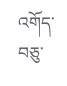འགོད་བཅུ་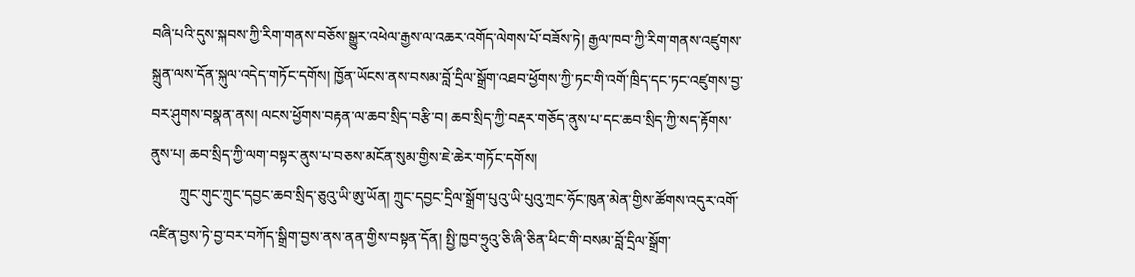བཞི་པའི་དུས་སྐབས་ཀྱི་རིག་གནས་བཅོས་སྒྱུར་འཕེལ་རྒྱས་ལ་འཆར་འགོད་ལེགས་པོ་བཟོས་ཏེ། རྒྱལ་ཁབ་ཀྱི་རིག་གནས་འཛུགས་སྐྲུན་ལས་དོན་སྐུལ་འདེད་གཏོང་དགོས། ཁྱོན་ཡོངས་ནས་བསམ་བློ་དྲིལ་སྒྲོག་འཐབ་ཕྱོགས་ཀྱི་ཏང་གི་འགོ་ཁྲིད་དང་ཏང་འཛུགས་བྱ་བར་ཤུགས་བསྣན་ནས། ལངས་ཕྱོགས་བརྟན་ལ་ཆབ་སྲིད་བརྩི་བ། ཆབ་སྲིད་ཀྱི་བརྡར་གཅོད་ནུས་པ་དང་ཆབ་སྲིད་ཀྱི་སད་རྟོགས་ནུས་པ། ཆབ་སྲིད་ཀྱི་ལག་བསྟར་ནུས་པ་བཅས་མངོན་སུམ་གྱིས་ཇེ་ཆེར་གཏོང་དགོས།
        ཀྲུང་གུང་ཀྲུང་དབྱང་ཆབ་སྲིད་ཅུའུ་ཡི་ཨུ་ཡོན། ཀྲུང་དབྱང་དྲིལ་སྒྲོག་པུའུ་ཡི་པུའུ་ཀྲང་ཧོང་ཁུན་མེན་གྱིས་ཚོགས་འདུར་འགོ་འཛིན་བྱས་ཏེ་བྱ་བར་བཀོད་སྒྲིག་བྱས་ནས་ནན་གྱིས་བསྟན་དོན། སྤྱི་ཁྱབ་ཧྲུའུ་ཅི་ཞི་ཅིན་ཕིང་གི་བསམ་བློ་དྲིལ་སྒྲོག་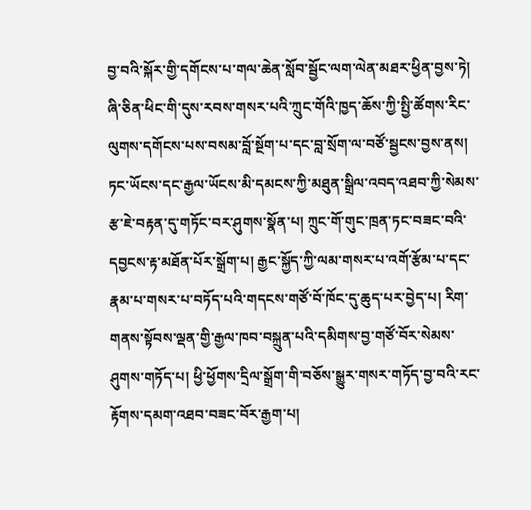བྱ་བའི་སྐོར་གྱི་དགོངས་པ་གལ་ཆེན་སློབ་སྦྱོང་ལག་ལེན་མཐར་ཕྱིན་བྱས་ཏེ། ཞི་ཅིན་ཕིང་གི་དུས་རབས་གསར་པའི་ཀྲུང་གོའི་ཁྱད་ཆོས་ཀྱི་སྤྱི་ཚོགས་རིང་ལུགས་དགོངས་པས་བསམ་བློ་སྔོག་པ་དང་བླ་སྲོག་ལ་བཙོ་སྦྱངས་བྱས་ནས། ཏང་ཡོངས་དང་རྒྱལ་ཡོངས་མི་དམངས་ཀྱི་མཐུན་སྒྲིལ་འབད་འཐབ་ཀྱི་སེམས་རྩ་ཇེ་བརྟན་དུ་གཏོང་བར་ཤུགས་སྣོན་པ། ཀྲུང་གོ་གུང་ཁྲན་ཏང་བཟང་བའི་དབྱངས་རྟ་མཐོན་པོར་སྒྲོག་པ། རྒྱང་སྐྱོད་ཀྱི་ལམ་གསར་པ་འགོ་རྩོམ་པ་དང་རྣམ་པ་གསར་པ་བཏོད་པའི་གདངས་གཙོ་བོ་ཁོང་དུ་ཆུད་པར་བྱེད་པ། རིག་གནས་སྟོབས་ལྡན་གྱི་རྒྱལ་ཁབ་བསྐྲུན་པའི་དམིགས་བྱ་གཙོ་བོར་སེམས་ཤུགས་གཏོད་པ། ཕྱི་ཕྱོགས་དྲིལ་སྒྲོག་གི་བཅོས་སྒྱུར་གསར་གཏོད་བྱ་བའི་རང་རྟོགས་དམག་འཐབ་བཟང་བོར་རྒྱག་པ།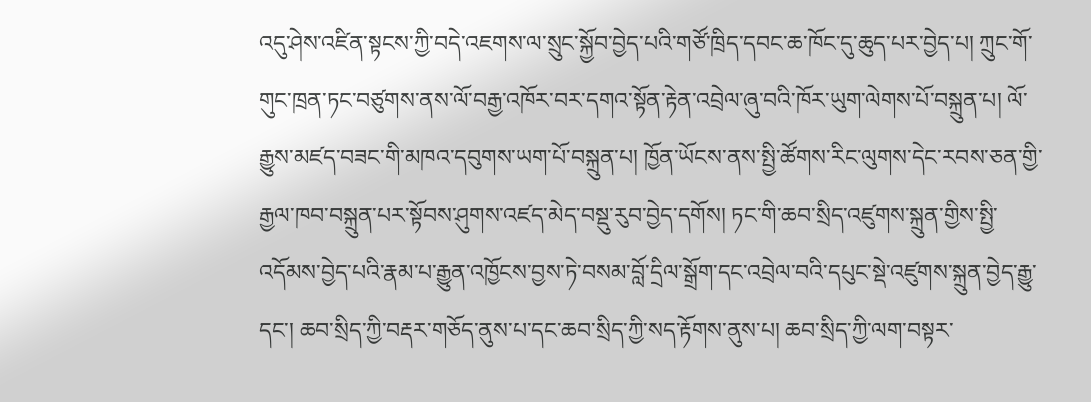འདུ་ཤེས་འཛིན་སྟངས་ཀྱི་བདེ་འཇགས་ལ་སྲུང་སྐྱོབ་བྱེད་པའི་གཙོ་ཁྲིད་དབང་ཆ་ཁོང་དུ་ཆུད་པར་བྱེད་པ། ཀྲུང་གོ་གུང་ཁྲན་ཏང་བཙུགས་ནས་ལོ་བརྒྱ་འཁོར་བར་དགའ་སྟོན་རྟེན་འབྲེལ་ཞུ་བའི་ཁོར་ཡུག་ལེགས་པོ་བསྐྲུན་པ། ལོ་རྒྱུས་མཛད་བཟང་གི་མཁའ་དབུགས་ཡག་པོ་བསྐྲུན་པ། ཁྱོན་ཡོངས་ནས་སྤྱི་ཚོགས་རིང་ལུགས་དེང་རབས་ཅན་གྱི་རྒྱལ་ཁབ་བསྐྲུན་པར་སྟོབས་ཤུགས་འཛད་མེད་བསྡུ་རུབ་བྱེད་དགོས། ཏང་གི་ཆབ་སྲིད་འཛུགས་སྐྲུན་གྱིས་སྤྱི་འདོམས་བྱེད་པའི་རྣམ་པ་རྒྱུན་འཁྱོངས་བྱས་ཏེ་བསམ་བློ་དྲིལ་སྒྲོག་དང་འབྲེལ་བའི་དཔུང་སྡེ་འཛུགས་སྐྲུན་བྱེད་རྒྱུ་དང་། ཆབ་སྲིད་ཀྱི་བརྡར་གཅོད་ནུས་པ་དང་ཆབ་སྲིད་ཀྱི་སད་རྟོགས་ནུས་པ། ཆབ་སྲིད་ཀྱི་ལག་བསྟར་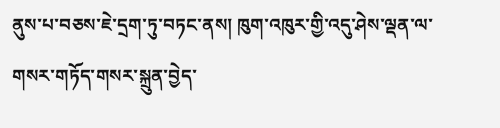ནུས་པ་བཅས་ཇེ་དྲག་ཏུ་བཏང་ནས། ཁུག་འཁུར་གྱི་འདུ་ཤེས་ལྡན་ལ་གསར་གཏོད་གསར་སྐྲུན་བྱེད་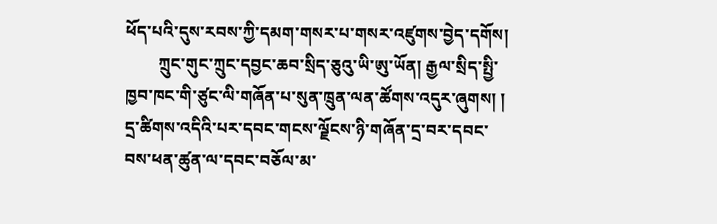ཕོད་པའི་དུས་རབས་ཀྱི་དམག་གསར་པ་གསར་འཛུགས་བྱེད་དགོས།
        ཀྲུང་གུང་ཀྲུང་དབྱང་ཆབ་སྲིད་ཅུའུ་ཡི་ཨུ་ཡོན། རྒྱལ་སྲིད་སྤྱི་ཁྱབ་ཁང་གི་ཙུང་ལི་གཞོན་པ་སུན་ཁྲུན་ལན་ཚོགས་འདུར་ཞུགས། །
དྲ་ཚིགས་འདིའི་པར་དབང་གངས་ལྗོངས་ཉི་གཞོན་དྲ་བར་དབང་བས་ཕན་ཚུན་ལ་དབང་བཅོལ་མ་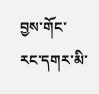བྱས་གོང་རང་དགར་མི་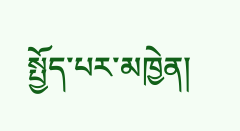སྤྱོད་པར་མཁྱེན།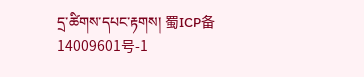དྲ་ཚིགས་དཔང་རྟགས། 蜀ICP备14009601号-1